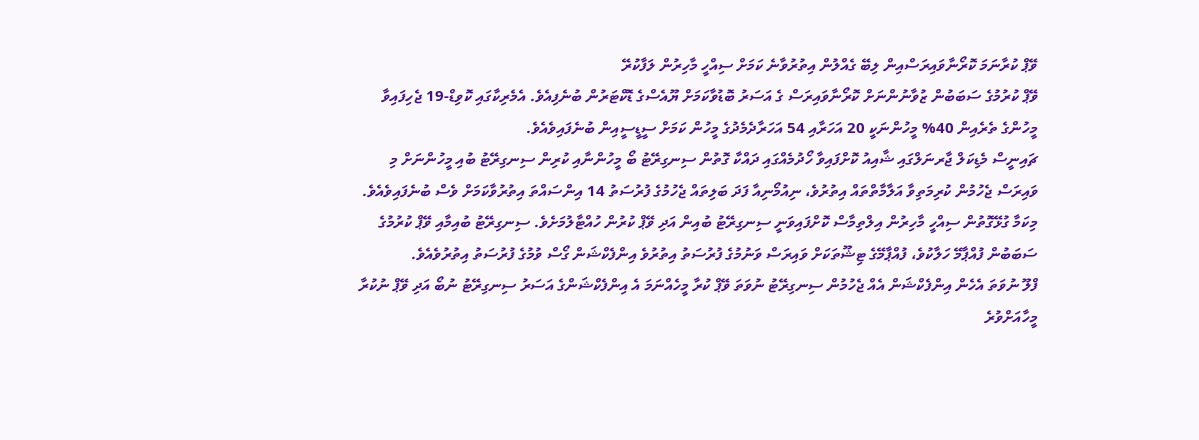ވޭޕް ކުރާނަމަ ކޮރޯނާވައިރަސްއިން ލިބޭ ގެއްލުން އިތުރުވާނެ ކަމަށް ސިއްހީ މާހިރުން ލަފާކުރޭ
ވޭޕް ކުރުމުގެ ސަބަބުން ޒުވާނުންނަށް ކޮރޯނާވައިރަސް ގެ އަސަރު ބޮޑުވާކަމަށް ޔޫއެސްގެ ޑޮކްޓަރުން ބުނެފިއެވެ. އެމެރިކާގައި ކޮވިޑް-19 ޖެހިފައިވާ މީހުންގެ ތެރެއިން 40% މީހުންނަކީ 20 އަހަރާއި 54 އަހަރާދެމެދުގެ މީހުން ކަމަށް ސީޑީސީއިން ބުނެފައިވެއެވެ.
ޗައިނީސް މެޑިކަލް ޖާރނަލްގައި ޝާއިއު ކޮށްފައިވާ ހޯދުމެއްގައި ދައްކާ ގޮތުން ސިނގިރޭޓު ބޯ މީހުންނާއި ކުރިން ސިނގިރޭޓު ބުއި މީހުންނަށް މި ވައިރަސް ޖެހުމުން ކުރިމަތިވާ އަލާމާތްތައް އިތުރުވެ، ނިއުމޯނިއާ ފަދަ ބަލިތައް ޖެހުމުގެ ފުރުސަތު 14 އިންސައްތަ އިތުރުވާކަމަށް ވެސް ބުނެފައިވެއެވެ.
މިކަމާ ގުޅޭގޮތުން ސިއްހީ މާހިރުން އިލްތިމާސް ކޮށްފައިވަނީ ސިނގިރޭޓު ބުއިން އަދި ވޭޕް ކުރުން ހުއްޓާލުމަށެވެ. ސިނގިރޭޓު ބުއިމާއި ވޭޕް ކުރުމުގެ ސަބަބުން ފުއްޕާމޭ ހަލާކުވެ، ފުއްޕާމޭގެ ޓިޝޫތަކަށް ވައިރަސް ވަނުމުގެ ފުރުސަތު އިތުރުވެ އިންފެކްޝަން ގޯސް ވުމުގެ ފުރުސަތު އިތުރުވެއެވެ.
ފްލޫ ނުވަތަ އެހެން އިންފެކްޝަން އެއް ޖެހުމުން ސިނގިރޭޓު ނުވަތަ ވޭޕް ކުރާ މީހެއްނަމަ އެ އިންފެކްޝަންގެ އަސަރު ސިނގިރޭޓު ނުބޯ އަދި ވޭޕް ނުކުރާ މީހާއަށްވުރެ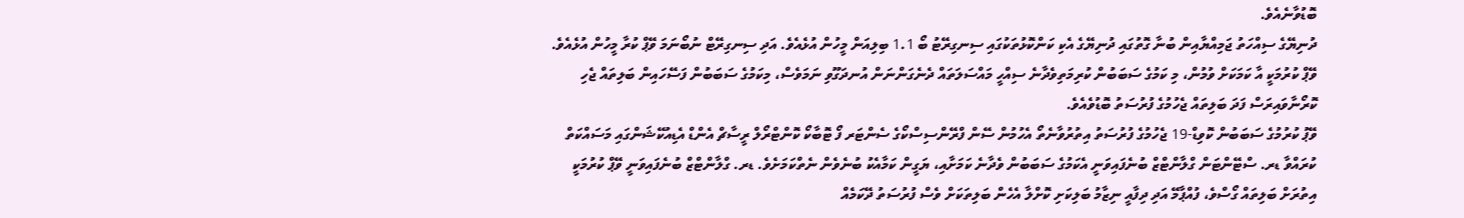ބޮޑުވާނެއެވެ.
ދުނިޔޭގެ ސިއްހަތު ޖަމިއްޔާއިން ބުނާ ގޮތުގައި ދުނިޔޭގެ އެކި ކަންކޮޅުތަކުގައި ސިނގިރޭޓު ބޯ 1.1 ބިލިއަން މީހުން އުޅެއެވެ. އަދި ސިނގިރޭޓް ނުބޯނަމަ ވޭޕް ކުރާ މީހުން އުޅެއެވެ.
ވޭޕް ކުރުމަކީ އާ ކަމަކަށް ވުމުން، މި ކަމުގެ ސަބަބުން ކުރިމަތިވެދާނެ ސިއްހީ މައްސަލަތައް ދެނެގަންނަން އުނދަގޫވި ނަމަވެސް، މިކަމުގެ ސަބަބުން ފަސޭހައިން ބަލިތައް ޖެހި ކޮރޯނާވައިރަސް ފަދަ ބަލިތައް ޖެހުމުގެ ފުރުސަތު ބޮޑުވެއެވެ.
ވޭޕު ކުރުމުގެ ސަބަބުން ކޮވިޑް-19 ޖެހުމުގެ ފުރުސަތު އިތުރުވާނެތޯ އެހުމުން ސޭން ފްރޭންސިސްކޯގެ ސެންޓަރ ފޯ ޓޮބާކޯ ކޮންޓްރޯލް ރީސާޗް އެންޑް އެޑިއުކޭޝަންގައި މަސައްކަތް ކުރައްވާ ޑރ. ސްޓޭންޓަން ގްލާންޓްޒް ބުނެފައިވަނީ އެކަމުގެ ސަބަބުން ވެދާނެ ކަމަށާއި، ޔަގީން ކަމާއެކު ބުނެވެން ނެތްކަމަށެވެ. ޑރ. ގްލާންޓްޒް ބުނެފައިވަނީ ވޭޕް ކުރުމަކީ އިތުރަށް ބަލިތައް ގޯސްވެ، ފުއްޕާމޭ އަދި ދިފާއީ ނިޒާމު ބަލިކަށި ކޮށްލާ އެހެން ބަލިތަކަށް ވެސް ފުރުސަތު ދޭކަމެއް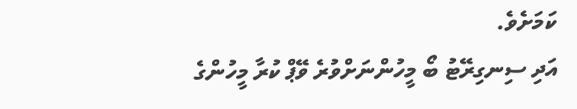ކަމަށެވެ.
އަދި ސިނގިރޭޓު ބޯ މީހުންނަށްވުރެ ވޭޕް ކުރާ މީހުންގެ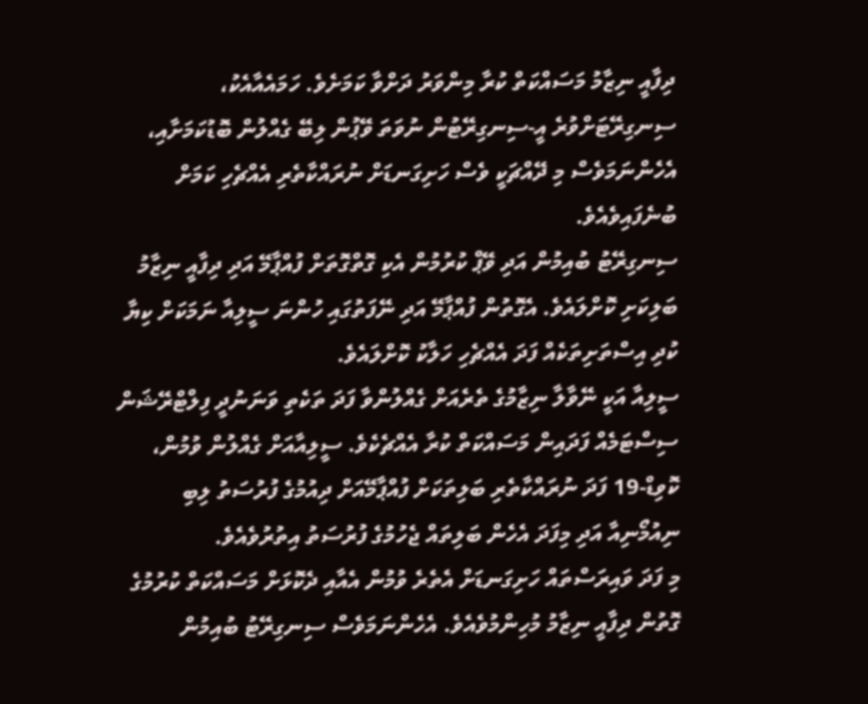ދިފާއީ ނިޒާމު މަސައްކަތް ކުރާ މިންވަރު ދަށްވާ ކަމަށެވެ. ހަމައެއާއެކު، ސިނގިރޭޓަށްވުރެ އީ-ސިނގިރޭޓުން ނުވަތަ ވޭޕުން ލިބޭ ގެއްލުން ބޮޑުކަމަށާއި، އެހެންނަމަވެސް މި ދޭއްޗަކީ ވެސް ހަށިގަނޑަށް ނުރައްކާތެރި އެއްޗެހި ކަމަށް ބުނެފައިވެއެވެ.
ސިނގިރޭޓު ބުއިމުން އަދި ވޭޕް ކުރުމުން އެކި ގޮތްގޮތަށް ފުއްޕާމޭ އަދި ދިފާއީ ނިޒާމު ބަލިކަށި ކޮށްލައެވެ. އެގޮތުން ފުއްޕާމޭ އަދި ނޭފަތުގައި ހުންނަ ސީލިއާ ނަމަކަށް ކިޔާ ކުދި އިސްތަށިތަކެއް ފަދަ އެއްޗެހި ހަލާކު ކޮށްލައެވެ.
ސީލިއާ އަކީ ނޭވާލާ ނިޒާމުގެ ތެރެއަށް ގެއްލުންވާ ފަދަ ތަކެތި ވަނަނުދީ ފިލްޓްރޭޝަން ސިސްޓަމެއް ފަދައިން މަސައްކަތް ކުރާ އެއްޗެކެވެ. ސީލިއާއަށް ގެއްލުން ވުމުން، ކޮވިޑް-19 ފަދަ ނުރައްކާތެރި ބަލިތަކަށް ފުއްޕާމޭއަށް ދިއުމުގެ ފުރުސަތު ލިބި ނިއުމޯނިއާ އަދި މިފަދަ އެހެން ބަލިތައް ޖެހުމުގެ ފުރުސަތު އިތުރުވެއެވެ.
މި ފަދަ ވައިރަސްތައް ހަށިގަނޑަށް އެތެރެ ވުމުން އެއާއި ދެކޮޅަށް މަސައްކަތް ކުރުމުގެ ގޮތުން ދިފާއީ ނިޒާމު މުހިންމުވެއެވެ. އެހެންނަމަވެސް ސިނގިރޭޓު ބުއިމުން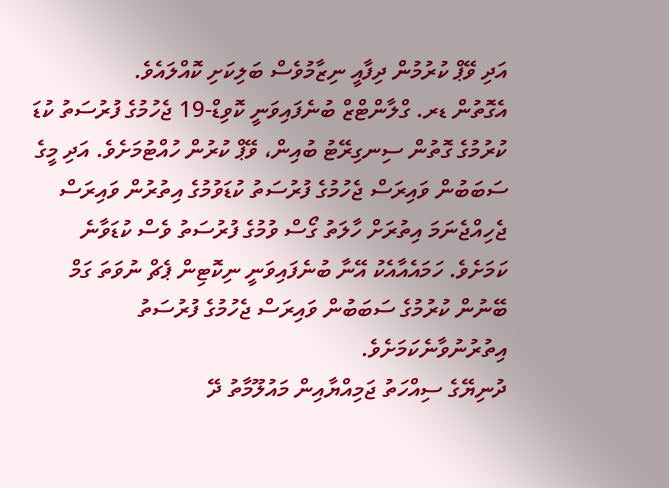އަދި ވޭޕް ކުރުމުން ދިފާއީ ނިޒާމުވެސް ބަލިކަށި ކޮއްލައެވެ.
އެގޮތުން ޑރ. ގްލާންޓްޒް ބުނެފައިވަނީ ކޮވިޑް-19 ޖެހުމުގެ ފުރުސަތު ކުޑަ ކުރުމުގެ ގޮތުން ސިނގިރޭޓު ބުއިން، ވޭޕް ކުރުން ހުއްޓުމަށެވެ. އަދި މީގެ ސަބަބުން ވައިރަސް ޖެހުމުގެ ފުރުސަތު ކުޑަވުމުގެ އިތުރުން ވައިރަސް ޖެހިއްޖެނަމަ އިތުރަށް ހާލަތު ގޯސް ވުމުގެ ފުރުސަތު ވެސް ކުޑަވާނެ ކަމަށެވެ. ހަމައެއާއެކު އޭނާ ބުނެފައިވަނީ ނިކޮޓިން ޕެޗް ނުވަތަ ގަމް ބޭނުން ކުރުމުގެ ސަބަބުން ވައިރަސް ޖެހުމުގެ ފުރުސަތު އިތުރުނުވާނެކަމަށެވެ.
ދުނިޔޭގެ ސިއްހަތު ޖަމިއްޔާއިން މައުލޫމާތު ދޭ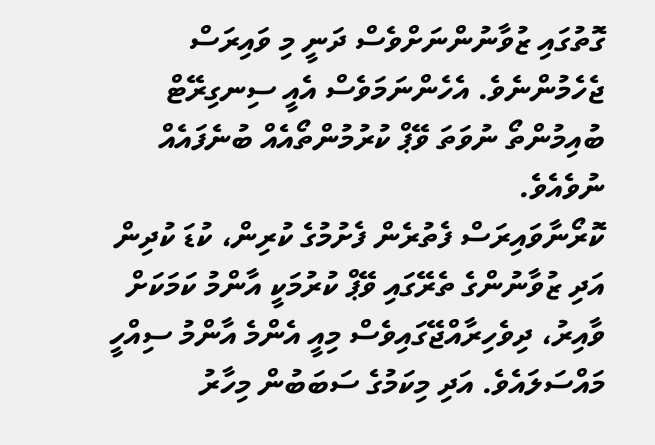ގޮތުގައި ޒުވާނުންނަށްވެސް ދަނީ މި ވައިރަސް ޖެހެމުންނެވެ. އެހެންނަމަވެސް އެއީ ސިނގިރޭޓް ބުއިމުންތޯ ނުވަތަ ވޭޕް ކުރުމުންތޯއެއް ބުނެފައެއް ނުވެއެވެ.
ކޮރޯނާވައިރަސް ފެތުރެން ފެށުމުގެ ކުރިން، ކުޑަ ކުދިން އަދި ޒުވާނުންގެ ތެރޭގައި ވޭޕް ކުރުމަކީ އާންމު ކަމަކަށް ވާއިރު، ދިވެހިރާއްޖޭގައިވެސް މިއީ އެންމެ އާންމު ސިއްހީ މައްސަލައެވެ. އަދި މިކަމުގެ ސަބަބުން މިހާރު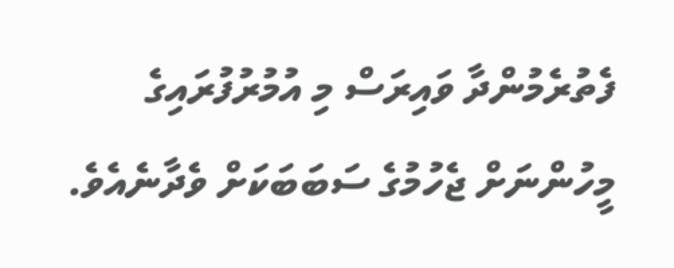ފެތުރެމުންދާ ވައިރަސް މި އުމުރުފުރައިގެ މީހުންނަށް ޖެހުމުގެ ސަބަބަކަށް ވެދާނެއެވެ.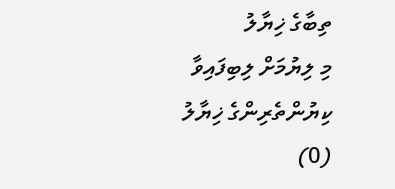ތިބާގެ ޚިޔާލު
މި ލިޔުމަށް ލިބިފައިވާ ކިޔުންތެރިންގެ ޚިޔާލު (0)